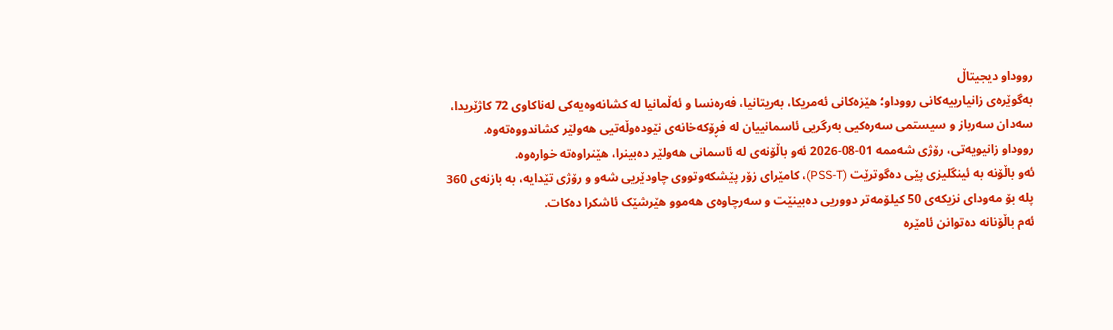رووداو دیجیتاڵ
بەگوێرەی زانیارییەکانی رووداو؛ هێزەکانی ئەمریکا، بەریتانیا، فەرەنسا و ئەڵمانیا لە کشانەوەیەکی لەناکاوی 72 کاژێریدا، سەدان سەرباز و سیستمی سەرەکیی بەرگریی ئاسمانییان لە فڕۆکەخانەی نێودەوڵەتیی هەولێر کشاندووەتەوە.
رووداو زانیویەتی، رۆژی شەممە 01-08-2026 ئەو باڵۆنەی لە ئاسمانی هەولێر دەبینرا، هێنراوەتە خوارەوە.
ئەو باڵۆنە بە ئینگلیزی پێی دەگوترێت (PSS-T)، کامێرای زۆر پێشکەوتووی چاودێریی شەو و رۆژی تێدایە، بە بازنەی 360 پلە بۆ مەودای نزیکەی 50 کیلۆمەتر دووریی دەبینێت و سەرچاوەی هەموو هێرشێک ئاشکرا دەکات.
ئەم باڵۆنانە دەتوانن ئامێرە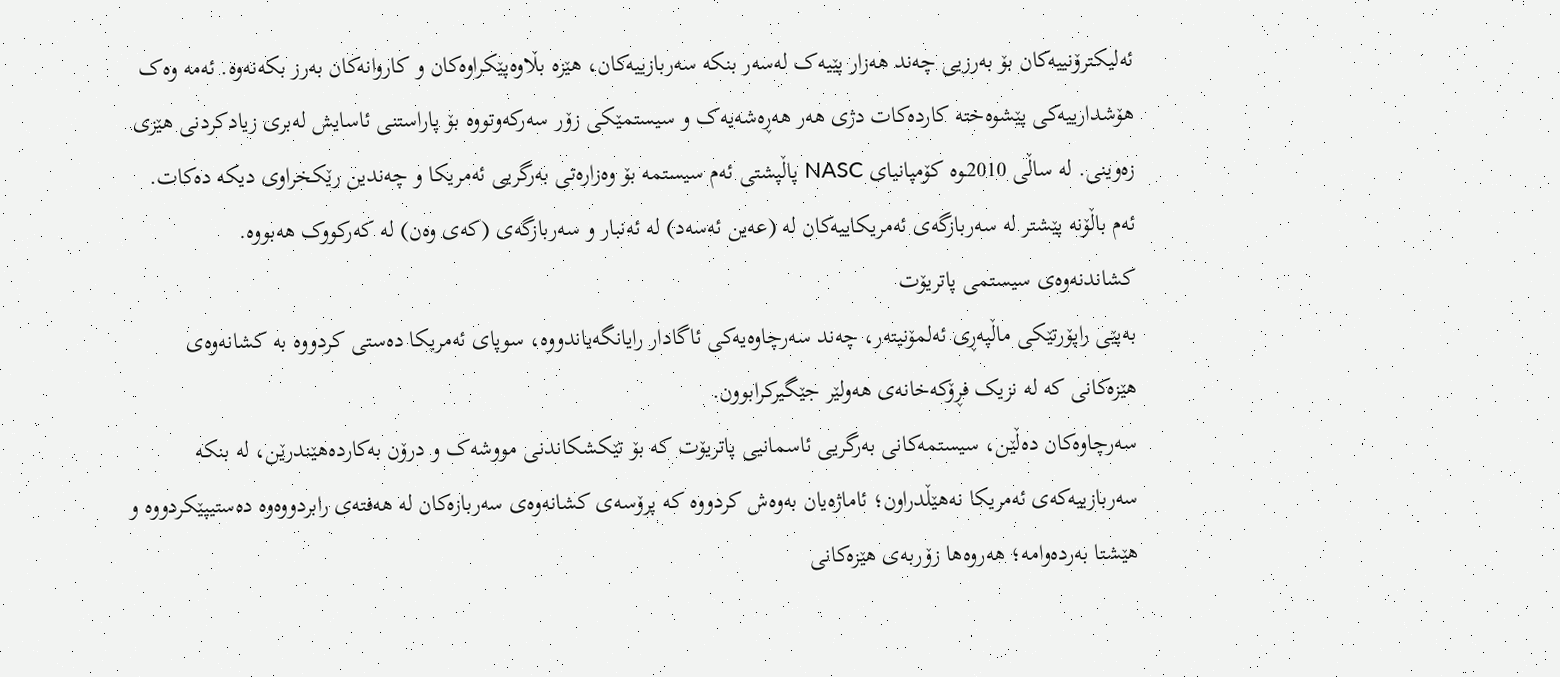ئەلیکترۆنییەکان بۆ بەرزیی چەند هەزار پێیەک لەسەر بنکە سەربازییەکان، هێزە بڵاوەپێکراوەکان و کاروانەکان بەرز بکەنەوە. ئەمە وەک هۆشدارییەکی پێشوەختە کاردەکات دژی هەر هەڕەشەیەک و سیستمێکی زۆر سەرکەوتووە بۆ پاراستنی ئاسایش لەبری زیادکردنی هێزی زەوینی. لە ساڵی 2010ـوە کۆمپانیای NASC پاڵپشتی ئەم سیستمە بۆ وەزارەتی بەرگریی ئەمریکا و چەندین رێکخراوی دیکە دەکات.
ئەم باڵۆنە پێشتر لە سەربازگەی ئەمریکاییەکان لە (عەین ئەسەد) لە ئەنبار و سەربازگەی (کەی وەن) لە کەرکووک هەبووە.
کشاندنەوەی سیستمی پاتریۆت
بەپێی راپۆرتێکی ماڵپەڕی ئەلمۆنیتەر، چەند سەرچاوەیەکی ئاگادار رایانگەیاندووە، سوپای ئەمریکا دەستی کردووە بە کشانەوەی هێزەکانی کە لە نزیک فڕۆکەخانەی هەولێر جێگیرکرابوون.
سەرچاوەکان دەڵێن، سیستمەکانی بەرگریی ئاسمانیی پاتریۆت کە بۆ تێکشکاندنی مووشەک و درۆن بەکاردەهێندرێن، لە بنکە سەربازییەکەی ئەمریکا نەهێڵدراون؛ ئاماژەیان بەوەش کردووە کە پرۆسەی کشانەوەی سەربازەکان لە هەفتەی رابردووەوە دەستیپێکردووە و هێشتا بەردەوامە؛ هەروەها زۆربەی هێزەکانی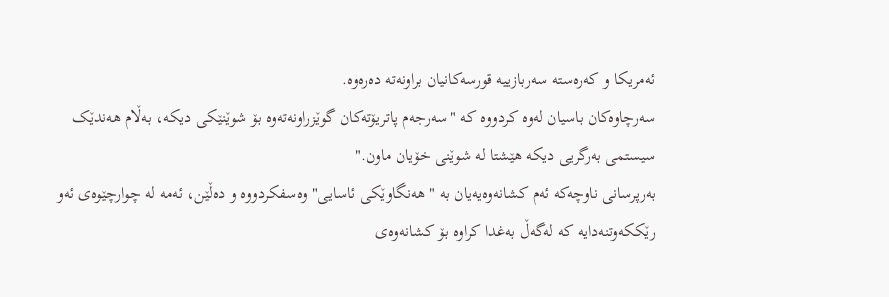ئەمریکا و کەرەستە سەربازییە قورسەکانیان براونەتە دەرەوە.
سەرچاوەکان باسیان لەوە کردووە کە "سەرجەم پاتریۆتەکان گوێزراونەتەوە بۆ شوێنێکی دیکە، بەڵام هەندێک سیستمی بەرگریی دیکە هێشتا لە شوێنی خۆیان ماون."
بەرپرسانی ناوچەکە ئەم کشانەوەیەیان بە "هەنگاوێکی ئاسایی" وەسفکردووە و دەڵێن، ئەمە لە چوارچێوەی ئەو رێککەوتنەدایە کە لەگەڵ بەغدا کراوە بۆ کشانەوەی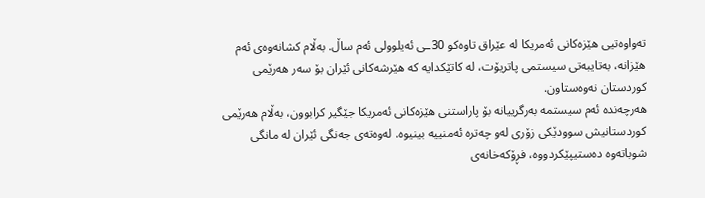تەواوەتیی هێزەکانی ئەمریکا لە عێراق تاوەکو 30ـی ئەیلوولی ئەم ساڵ. بەڵام کشانەوەی ئەم هێزانە، بەتایبەتی سیستمی پاتریۆت، لە کاتێکدایە کە هێرشەکانی ئێران بۆ سەر هەرێمی کوردستان نەوەستاون.
هەرچەندە ئەم سیستمە بەرگرییانە بۆ پاراستنی هێزەکانی ئەمریکا جێگیر کرابوون، بەڵام هەرێمی کوردستانیش سوودێکی زۆری لەو چەترە ئەمنییە بینیوە. لەوەتەی جەنگی ئێران لە مانگی شوباتەوە دەستیپێکردووە، فڕۆکەخانەی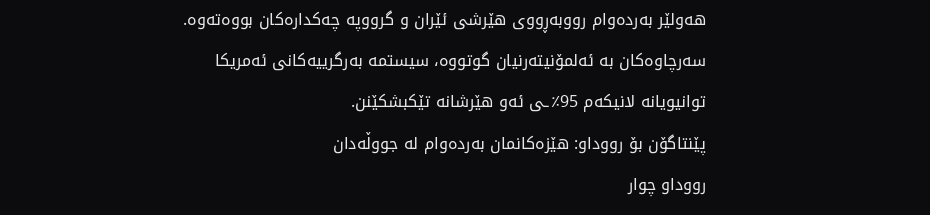هەولێر بەردەوام رووبەڕووی هێرشی ئێران و گرووپە چەکدارەکان بووەتەوە. سەرچاوەکان بە ئەلمۆنیتەرنیان گوتووە، سیستمە بەرگرییەکانی ئەمریکا توانیویانە لانیکەم 95٪ـی ئەو هێرشانە تێکبشکێنن.
پێنتاگۆن بۆ رووداو: هێزەکانمان بەردەوام لە جووڵەدان
رووداو چوار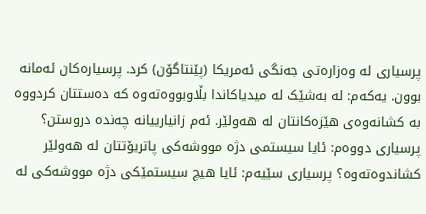پرسیاری لە وەزارەتی جەنگی ئەمریکا (پێنتاگۆن) کرد. پرسیارەکان ئەمانە بوون. یەکەم: لە بەشێک لە میدیاکاندا بڵاوبووەتەوە کە دەستتان کردووە بە کشانەوەی هێزەکانتان لە هەولێر. ئەم زانیارییانە چەندە دروستن؟ پرسیاری دووەم: ئایا سیستمی دژە مووشەکی پاتریۆتتان لە هەولێر کشاندوەتەوە؟ پرسیاری سێیەم: ئایا هیچ سیستمێکی دژە مووشەکی لە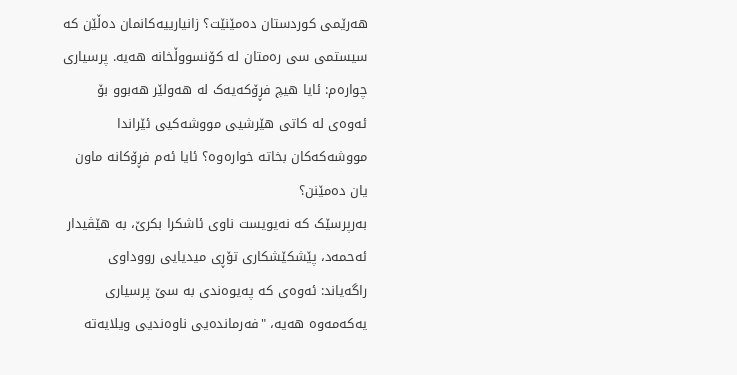هەرێمی کوردستان دەمێنێت؟ زانیارییەکانمان دەڵێن کە سیستمی سی رەمتان لە کۆنسووڵخانە هەیە. پرسیاری چوارەم: ئایا هیچ فڕۆکەیەک لە هەولێر هەبوو بۆ ئەوەی لە کاتی هێرشیی مووشەکیی ئێراندا مووشەکەکان بخاتە خوارەوە؟ ئایا ئەم فڕۆکانە ماون یان دەمێنن؟
بەرپرسێک کە نەیویست ناوی ئاشکرا بکرێ، بە هێڤیدار ئەحمەد، پێشکێشکاری تۆڕی میدیایی رووداوی راگەیاند: ئەوەی کە پەیوەندی بە سێ پرسیاری یەکەمەوە هەیە، "فەرماندەیی ناوەندیی ویلایەتە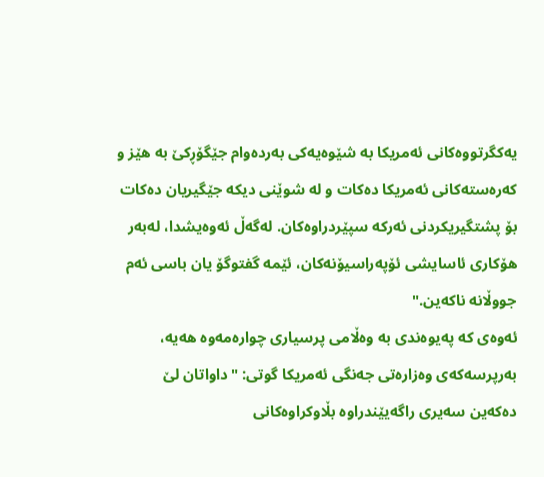یەکگرتووەکانی ئەمریکا بە شێوەیەکی بەردەوام جێگۆڕکێ بە هێز و کەرەستەکانی ئەمریکا دەکات و لە شوێنی دیکە جێگیریان دەکات بۆ پشتگیریکردنی ئەرکە سپێردراوەکان. لەگەڵ ئەوەیشدا، لەبەر هۆکاری ئاسایشی ئۆپەراسیۆنەکان، ئێمە گفتوگۆ یان باسی ئەم جووڵانە ناکەین."
ئەوەی کە پەیوەندی بە وەڵامی پرسیاری چوارەمەوە هەیە، بەرپرسەکەی وەزارەتی جەنگی ئەمریکا گوتی: "داواتان لێ دەکەین سەیری راگەیێندراوە بڵاوکراوەکانی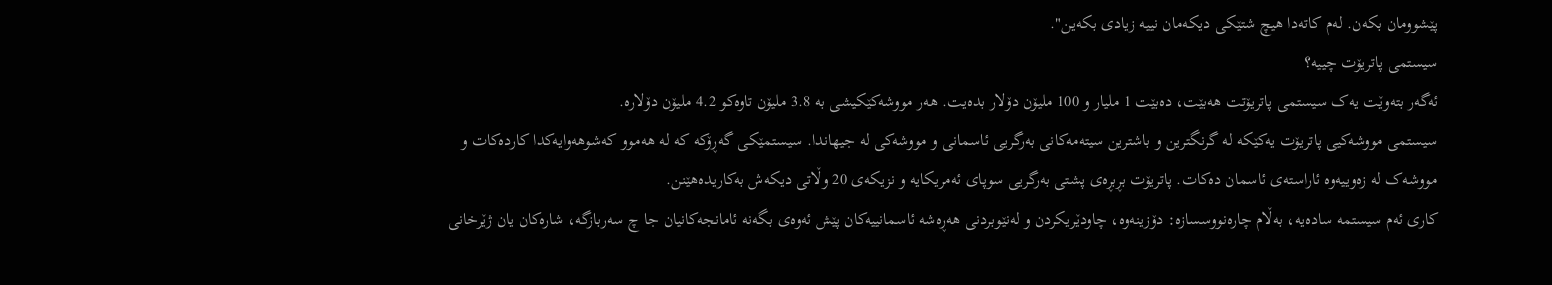پێشوومان بکەن. لەم کاتەدا هیچ شتێکی دیکەمان نییە زیادی بکەین".
سیستمی پاتریۆت چییە؟
ئەگەر بتەوێت یەک سیستمی پاتریۆتت هەبێت، دەبێت 1 ملیار و 100 ملیۆن دۆلار بدەیت. هەر مووشەکێکیشی بە 3.8 ملیۆن تاوەکو 4.2 ملیۆن دۆلارە.
سیستمی مووشەکیی پاتریۆت یەکێکە لە گرنگترین و باشترین سیتەمەکانی بەرگریی ئاسمانی و مووشەکی لە جیهاندا. سیستمێکی گەڕۆکە کە لە هەموو کەشوهەوایەکدا کاردەکات و مووشەک لە زەوییەوە ئاراستەی ئاسمان دەکات. پاتریۆت بڕبڕەی پشتی بەرگریی سوپای ئەمریکایە و نزیکەی 20 وڵاتی دیکەش بەکاریدەهێنن.
کاری ئەم سیستمە سادەیە، بەڵام چارەنووسسازە: دۆزینەوە، چاودێریکردن و لەنێوبردنی هەڕەشە ئاسمانییەکان پێش ئەوەی بگەنە ئامانجەکانیان جا چ سەربازگە، شارەکان یان ژێرخانی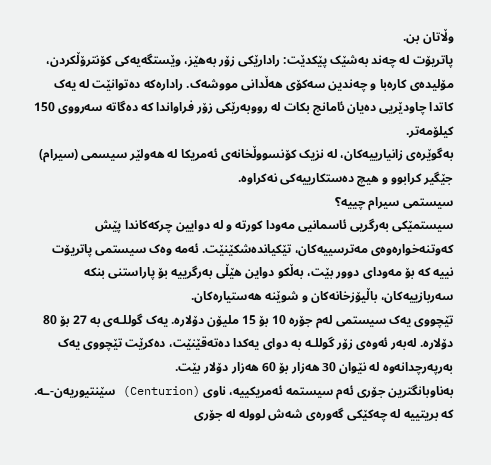وڵاتان بن.
پاتریۆت لە چەند بەشێک پێکدێت: رادارێکی زۆر بەهێز، وێستگەیەکی کۆنترۆڵکردن، مۆلیدەی کارەبا و چەندین سەکۆی هەڵدانی مووشەک. رادارەکە دەتوانێت لە یەک کاتدا چاودێریی دەیان ئامانج بکات لە رووبەرێکی زۆر فراواندا کە دەگاتە سەرووی 150 کیلۆمەتر.
بەگوێرەی زانیارییەکان، لە نزیک کۆنسووڵخانەی ئەمریکا لە هەولێر سیسمی (سیرام) جێگیر کرابوو و هیچ دەستکارییەکی نەکراوە.
سیستمی سیرام چییە؟
سیستمێکی بەرگریی ئاسمانیی مەودا کورتە و لە دوایین چرکەکاندا پێش کەوتنەخوارەوەی مەترسییەکان، تێکیاندەشکێنێت. ئەمە وەک سیستمی پاتریۆت نییە کە بۆ مەودای دوور بێت، بەڵکو دواین هێڵی بەرگرییە بۆ پاراستنی بنکە سەربازییەکان، باڵیۆزخانەکان و شوێنە هەستیارەکان.
تێچووی یەک سیستمی لەم جۆرە 10 بۆ 15 ملیۆن دۆلارە. یەک گوللـەی بە 27 بۆ 80 دۆلارە. لەبەر ئەوەی زۆر گوللـە بە دوای یەکدا دەتەقێنێت، دەکرێت تێچووی یەک بەرپەرچدانەوە لە نێوان 30 هەزار بۆ 60 هەزار دۆلار بێت.
بەناوبانگترین جۆری ئەم سیستمە ئەمریکییە، ناوی (Centurion) سێنتیوریەن-ـە. کە بریتییە لە چەکێکی گەورەی شەش لوولە لە جۆری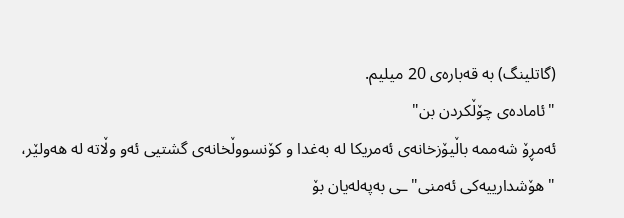(گاتلینگ) بە قەبارەی 20 میلیم.
"ئامادەی چۆڵکردن بن"
ئەمڕۆ شەممە باڵیۆزخانەی ئەمریکا لە بەغدا و کۆنسووڵخانەی گشتیی ئەو وڵاتە لە هەولێر، "هۆشدارییەکی ئەمنی"ـی بەپەلەیان بۆ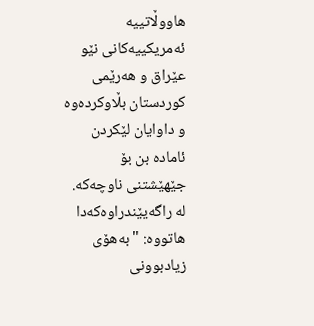هاووڵاتییە ئەمریکییەکانی نێو عێراق و هەرێمی کوردستان بڵاوکردەوە و داوایان لێکردن ئامادە بن بۆ جێهێشتنی ناوچەکە.
لە راگەیێندراوەکەدا هاتووە: "بەهۆی زیادبوونی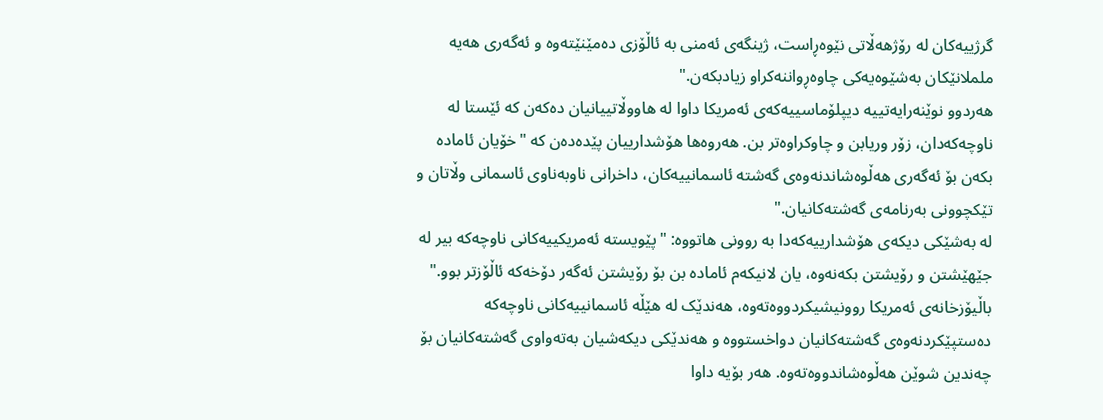گرژییەکان لە رۆژهەڵاتی نێوەڕاست، ژینگەی ئەمنی بە ئاڵۆزی دەمێنێتەوە و ئەگەری هەیە ململانێکان بەشێوەیەکی چاوەڕواننەکراو زیادبکەن."
هەردوو نوێنەرایەتییە دیپلۆماسییەکەی ئەمریکا داوا لە هاووڵاتییانیان دەکەن کە ئێستا لە ناوچەکەدان، زۆر وریابن و چاوکراوەتر بن. هەروەها هۆشدارییان پێدەدەن کە "خۆیان ئامادە بکەن بۆ ئەگەری هەڵوەشاندنەوەی گەشتە ئاسمانییەکان، داخرانی ناوبەناوی ئاسمانی وڵاتان و تێکچوونی بەرنامەی گەشتەکانیان."
لە بەشێکی دیکەی هۆشدارییەکەدا بە روونی هاتووە: "پێویستە ئەمریکییەکانی ناوچەکە بیر لە جێهێشتن و رۆیشتن بکەنەوە، یان لانیکەم ئامادە بن بۆ رۆیشتن ئەگەر دۆخەکە ئاڵۆزتر بوو."
باڵیۆزخانەی ئەمریکا روونیشیکردووەتەوە، هەندێک لە هێڵە ئاسمانییەکانی ناوچەکە دەستپێکردنەوەی گەشتەکانیان دواخستووە و هەندێکی دیکەشیان بەتەواوی گەشتەکانیان بۆ چەندین شوێن هەڵوەشاندووەتەوە. هەر بۆیە داوا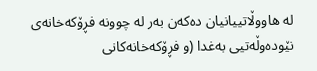لە هاووڵاتییانیان دەکەن بەر لە چوونە فڕۆکەخانەی نێودەوڵەتیی بەغدا (و فڕۆکەخانەکانی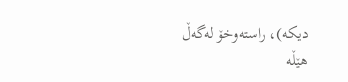دیکە)، راستەوخۆ لەگەڵ هێڵە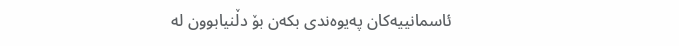ئاسمانییەکان پەیوەندی بکەن بۆ دڵنیابوون لە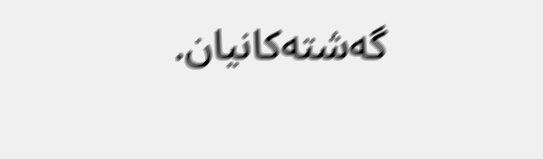گەشتەکانیان.